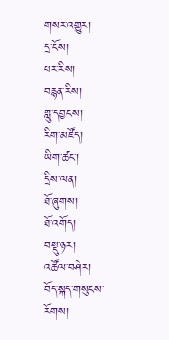གསར་འགྱུར།
དྲ་ངོས།
པར་རིས།
བརྙན་རིས།
གླུ་དབྱངས།
རིག་མཛོད།
ཡིག་ཚང་།
དྲིས་ལན།
ཐོ་ཞུགས།
ཐོ་འགོད།
བསྡུ་ཉར།
འཚོལ་བཤེར།
བོད་སྐད་གསུངས་རོགས།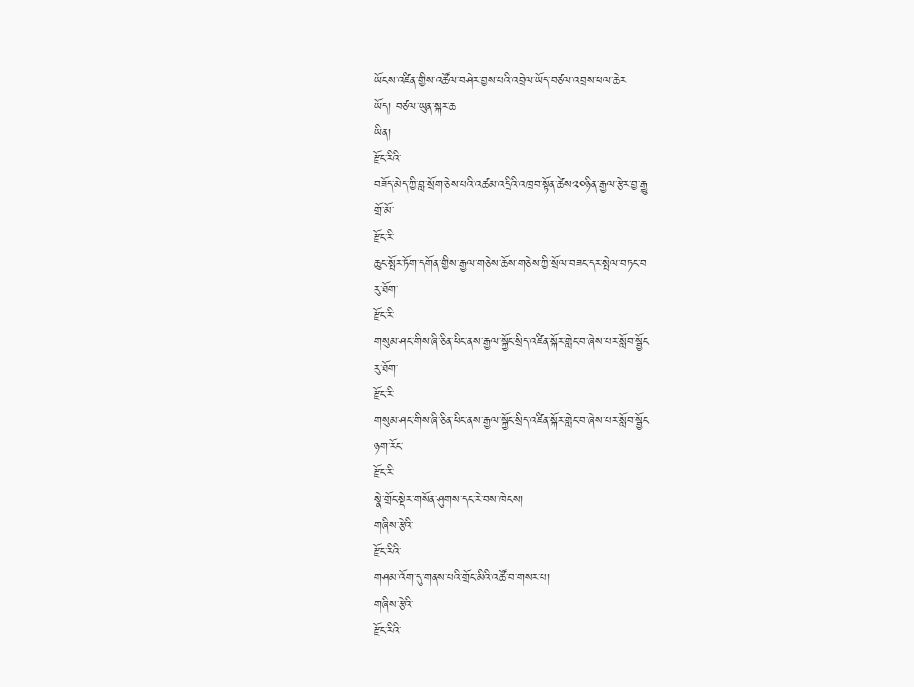ཡོངས་འཛིན་གྱིས་འཚོལ་བཤེར་བྱས་པའི་འབྲེལ་ཡོད་བཙལ་འབྲས་ཕལ་ཆེར
ཡོད། བཙལ་ཡུན་སྐར་ཆ
ཡིན།
རྫོང་རིའི་
བཟོད་མེད་ཀྱི་བླ་སྲོག་ཅེས་པའི་འཚམ་འདྲིའི་འཁྲབ་སྟོན་ཚེས༢༠ཉིན་རྒྱལ་རྩེར་བྱ་རྒྱུ
གྲོ་མོ་
རྫོང་རི་
ཆུང་སྤོར་ཏོག་དགོན་གྱིས་རྒྱལ་གཅེས་ཆོས་གཅེས་ཀྱི་སྲོལ་བཟང་དར་སྤེལ་བཏང་བ
རུ་ཐོག་
རྫོང་རི་
གསུམ་ཤང་གིས་ཞི་ཅིན་ཕིང་ནས་རྒྱལ་སྐྱོང་སྲིད་འཛིན་སྐོར་གླེང་བ་ཞེས་པར་སློབ་སྦྱོང
རུ་ཐོག་
རྫོང་རི་
གསུམ་ཤང་གིས་ཞི་ཅིན་ཕིང་ནས་རྒྱལ་སྐྱོང་སྲིད་འཛིན་སྐོར་གླེང་བ་ཞེས་པར་སློབ་སྦྱོང
ཉག་རོང་
རྫོང་རི་
སྣེ་གྲོང་སྡེར་གསོན་ཤུགས་དང་རེ་བས་ཁེངས།
གཞིས་རྩེའི་
རྫོང་རིའི་
གཤམ་འོག་དུ་གནས་པའི་གྲོང་མིའི་འཚོ་བ་གསར་པ།
གཞིས་རྩེའི་
རྫོང་རིའི་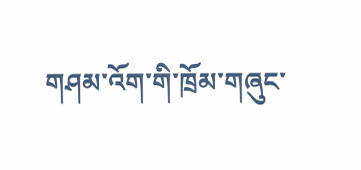གཤམ་འོག་གི་ཁྲོམ་གཞུང་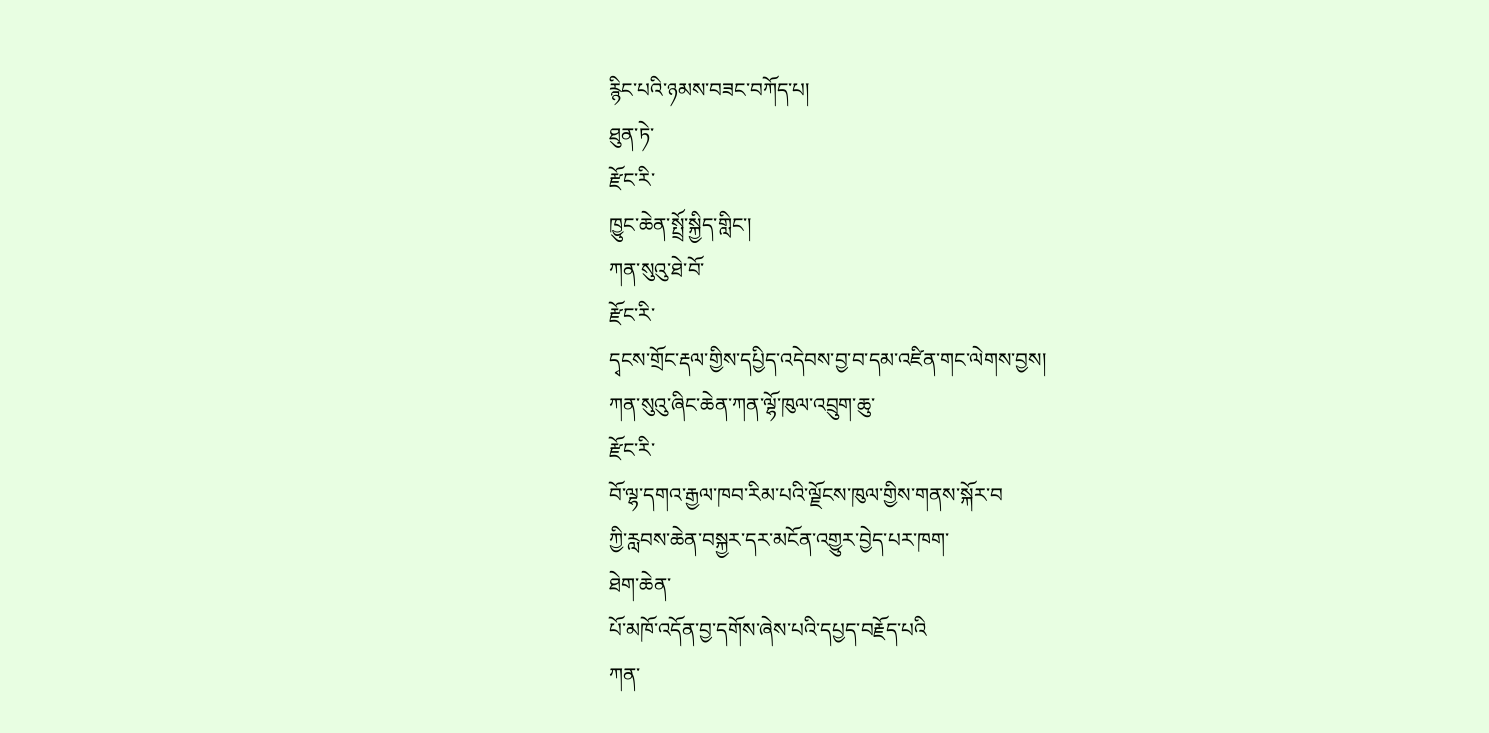རྙིང་པའི་ཉམས་བཟང་བཀོད་པ།
ཐུན་ཏེ་
རྫོང་རི་
ཁྱུང་ཆེན་སྤྲོ་སྐྱིད་གླིང་།
ཀན་སུའུ་ཐེ་བོ་
རྫོང་རི་
དྭངས་གྲོང་རྡལ་གྱིས་དཔྱིད་འདེབས་བྱ་བ་དམ་འཛིན་གང་ལེགས་བྱས།
ཀན་སུའུ་ཞིང་ཆེན་ཀན་ལྷོ་ཁུལ་འབྲུག་ཆུ་
རྫོང་རི་
བོ་ལྷ་དགའ་རྒྱལ་ཁབ་རིམ་པའི་ལྗོངས་ཁུལ་གྱིས་གནས་སྐོར་བ
ཀྱི་རླབས་ཆེན་བསྐྱར་དར་མངོན་འགྱུར་བྱེད་པར་ཁག་
ཐེག་ཆེན་
པོ་མཁོ་འདོན་བྱ་དགོས་ཞེས་པའི་དཔྱད་བརྗོད་པའི
ཀན་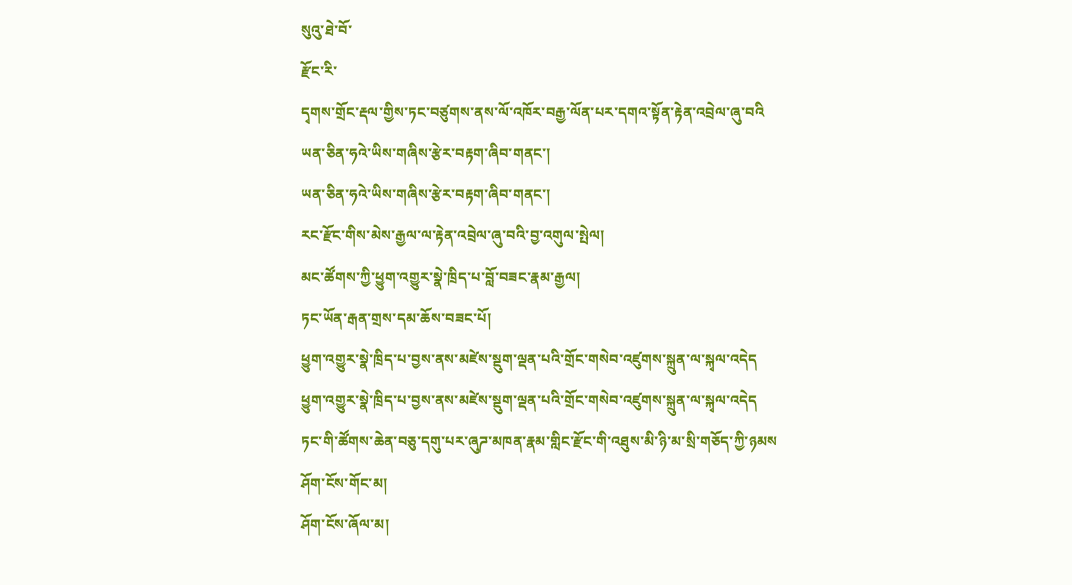སུའུ་ཐེ་བོ་
རྫོང་རི་
དྭགས་གྲོང་རྡལ་གྱིས་ཏང་བཙུགས་ནས་ལོ་འཁོར་བརྒྱ་ལོན་པར་དགའ་སྟོན་རྟེན་འབྲེལ་ཞུ་བའི
ཡན་ཅིན་ཧའེ་ཡིས་གཞིས་རྩེར་བརྟག་ཞིབ་གནང་།
ཡན་ཅིན་ཧའེ་ཡིས་གཞིས་རྩེར་བརྟག་ཞིབ་གནང་།
རང་རྫོང་གིས་མེས་རྒྱལ་ལ་རྟེན་འབྲེལ་ཞུ་བའི་བྱ་འགུལ་སྤེལ།
མང་ཚོགས་ཀྱི་ཕྱུག་འགྱུར་སྣེ་ཁྲིད་པ་བློ་བཟང་རྣམ་རྒྱལ།
ཏང་ཡོན་རྒན་གྲས་དམ་ཆོས་བཟང་པོ།
ཕྱུག་འགྱུར་སྣེ་ཁྲིད་པ་བྱས་ནས་མཛེས་སྡུག་ལྡན་པའི་གྲོང་གསེབ་འཛུགས་སྐྲུན་ལ་སྐྭལ་འདེད
ཕྱུག་འགྱུར་སྣེ་ཁྲིད་པ་བྱས་ནས་མཛེས་སྡུག་ལྡན་པའི་གྲོང་གསེབ་འཛུགས་སྐྲུན་ལ་སྐྭལ་འདེད
ཏང་གི་ཚོགས་ཆེན་བཅུ་དགུ་པར་ཞུཌ་མཁན་རྣམ་གླིང་རྫོང་གི་འཐུས་མི་ཉི་མ་སྲི་གཅོད་ཀྱི་ཉམས
ཤོག་ངོས་གོང་མ།
ཤོག་ངོས་ཞོལ་མ།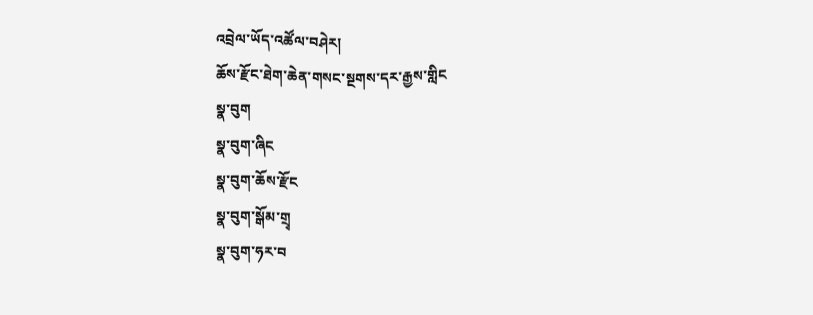འབྲེལ་ཡོད་འཚོལ་བཤེར།
ཆོས་རྫོང་ཐེག་ཆེན་གསང་སྔགས་དར་རྒྱས་གླིང
སྣ་བུག
སྣ་བུག་ཞིང
སྣ་བུག་ཆོས་རྫོང
སྣ་བུག་སྒོམ་གྲྭ
སྣ་བུག་ཧར་བ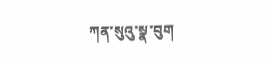ཀན་སུའུ་སྣ་བུག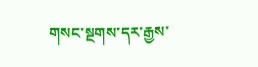གསང་སྔགས་དར་རྒྱས་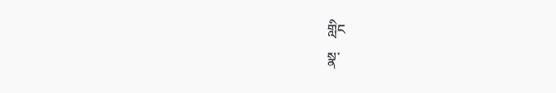གླིང
སྣ་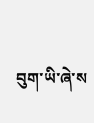བུག་ཡི་ཞེ་ས